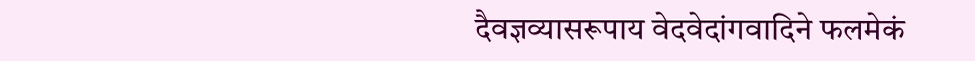दैवज्ञव्यासरूपाय वेदवेदांगवादिने फलमेकं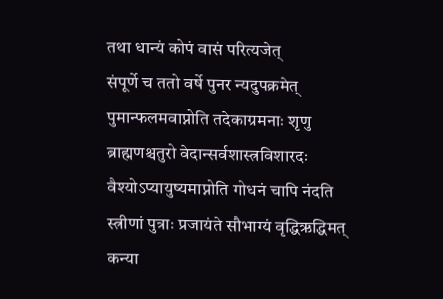तथा धान्यं कोपं वासं परित्यजेत्
संपूर्णे च ततो वर्षे पुनर न्यदुपक्रमेत् पुमान्फलमवाप्नोति तदेकाग्रमनाः शृणु
ब्राह्मणश्चतुरो वेदान्सर्वशास्त्रविशारदः
वैश्योऽप्यायुष्यमाप्नोति गोधनं चापि नंदति
स्त्रीणां पुत्राः प्रजायंते सौभाग्यं वृद्धिऋद्धिमत्
कन्या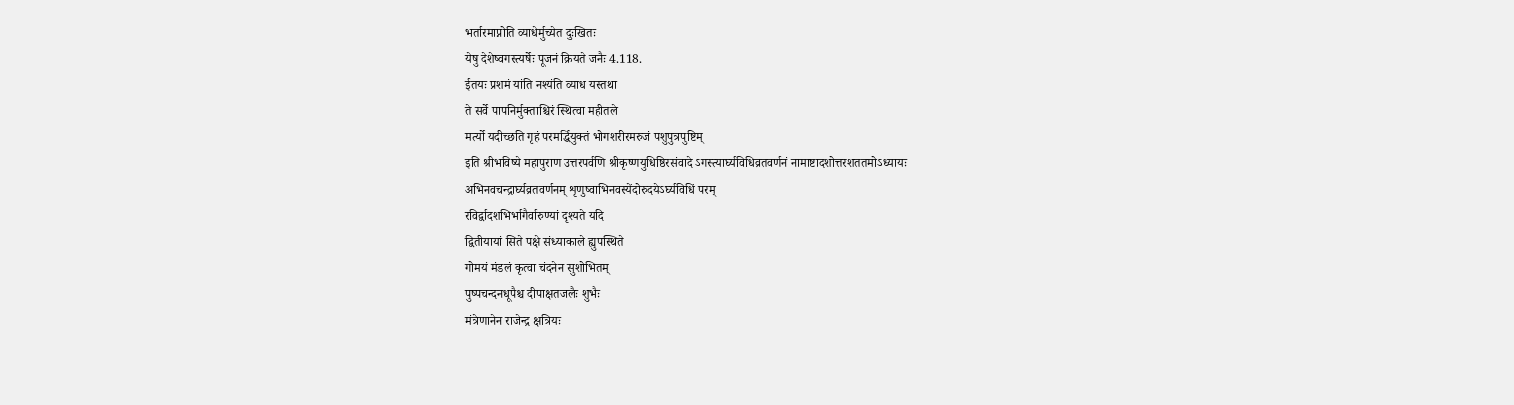भर्तारमाप्नोति व्याधेर्मुच्येत दुःखितः
येषु देशेष्वगस्त्यर्षेः पूजनं क्रियते जनैः 4.118.
ईतयः प्रशमं यांति नश्यंति व्याध यस्तथा
ते सर्वे पापनिर्मुक्ताश्चिरं स्थित्वा महीतले
मर्त्यो यदीच्छति गृहं परमर्द्धियुक्तं भोगशरीरमरुजं पशुपुत्रपुष्टिम्
इति श्रीभविष्ये महापुराण उत्तरपर्वणि श्रीकृष्णयुधिष्ठिरसंवादे ऽगस्त्यार्घ्यविधिव्रतवर्णनं नामाष्टादशोत्तरशततमोऽध्यायः
अभिनवचन्द्रार्घ्यव्रतवर्णनम् शृणुष्वाभिनवस्येंदोरुदयेऽर्घ्यविधिं परम्
रविर्द्वादशभिर्भागैर्वारुण्यां दृश्यते यदि
द्वितीयायां सिते पक्षे संध्याकाले ह्युपस्थिते
गोमयं मंडलं कृत्वा चंदनेन सुशोभितम्
पुष्पचन्दनधूपैश्च दीपाक्षतजलैः शुभैः
मंत्रेणानेन राजेन्द्र क्षत्रियः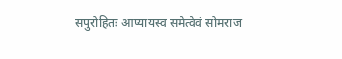सपुरोहितः आप्यायस्व समेत्वेवं सोमराज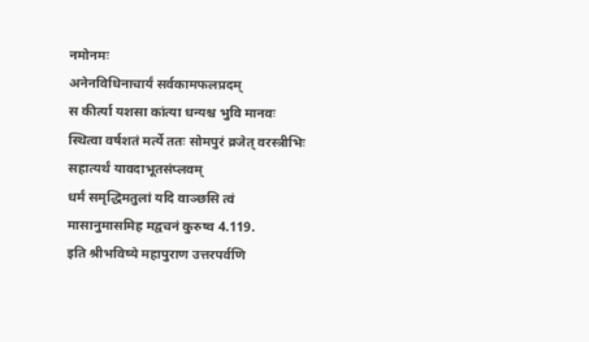नमोनमः
अनेनविधिनाचार्यं सर्वकामफलप्रदम्
स कीर्त्या यशसा कांत्या धन्यश्च भुवि मानवः
स्थित्वा वर्षशतं मर्त्ये ततः सोमपुरं व्रजेत् वरस्त्रीभिः सहात्यर्थं यावदाभूतसंप्लवम्
धर्मं समृद्धिमतुलां यदि वाञ्छसि त्वं मासानुमासमिह मद्वचनं कुरुष्व 4.119.
इति श्रीभविष्ये महापुराण उत्तरपर्वणि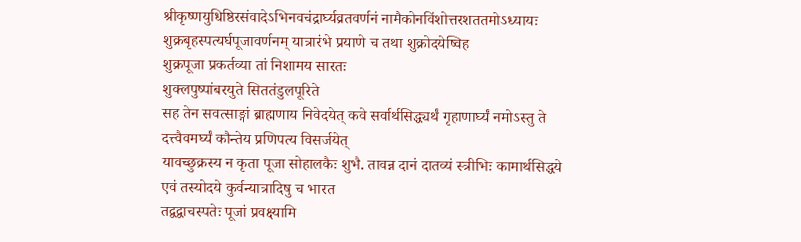श्रीकृष्णयुधिष्ठिरसंवादेऽभिनवचंद्रार्घ्यव्रतवर्णनं नामैकोनविंशोत्तरशततमोऽध्यायः
शुक्रबृहस्पत्यर्घपूजावर्णनम् यात्रारंभे प्रयाणे च तथा शुक्रोदयेष्विह
शुक्रपूजा प्रकर्तव्या तां निशामय सारतः
शुक्लपुष्पांबरयुते सिततंडुलपूरिते
सह तेन सवत्साङ्गां ब्राह्मणाय निवेदयेत् कवे सर्वार्थसिद्ध्यर्थं गृहाणार्घ्यं नमोऽस्तु ते
दत्त्वैवमर्घ्यं कौन्तेय प्रणिपत्य विसर्जयेत्
यावच्छुक्रस्य न कृता पूजा सोहालकैः शुभै. तावन्न दानं दातव्यं स्त्रीभिः कामार्थसिद्धये
एवं तस्योदये कुर्वन्यात्रादिषु च भारत
तद्वद्वाचस्पतेः पूजां प्रवक्ष्यामि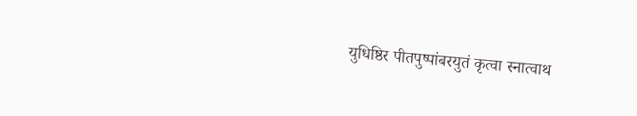युधिष्ठिर पीतपुष्पांबरयुतं कृत्वा स्नात्वाथ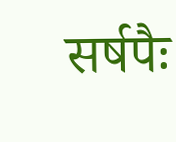सर्षपैः